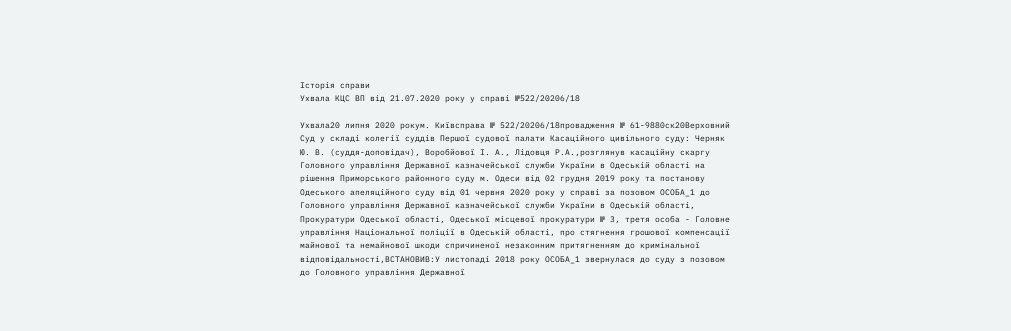Історія справи
Ухвала КЦС ВП від 21.07.2020 року у справі №522/20206/18

Ухвала20 липня 2020 рокум. Київсправа № 522/20206/18провадження № 61-9880ск20Верховний Суд у складі колегії суддів Першої судової палати Касаційного цивільного суду: Черняк Ю. В. (суддя-доповідач), Воробйової І. А., Лідовця Р.А.,розглянув касаційну скаргу Головного управління Державної казначейської служби України в Одеській області на рішення Приморського районного суду м. Одеси від 02 грудня 2019 року та постанову Одеського апеляційного суду від 01 червня 2020 року у справі за позовом ОСОБА_1 до Головного управління Державної казначейської служби України в Одеській області, Прокуратури Одеської області, Одеської місцевої прокуратури № 3, третя особа - Головне управління Національної поліції в Одеській області, про стягнення грошової компенсації майнової та немайнової шкоди спричиненої незаконним притягненням до кримінальної відповідальності,ВСТАНОВИВ:У листопаді 2018 року ОСОБА_1 звернулася до суду з позовом до Головного управління Державної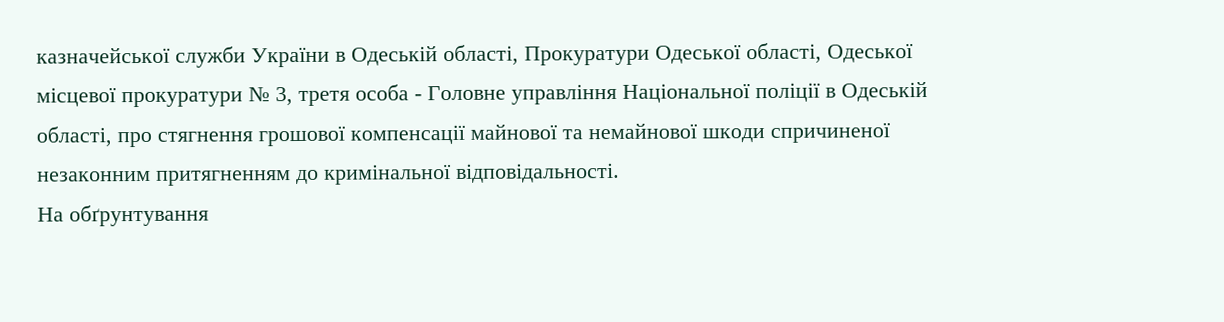казначейської служби України в Одеській області, Прокуратури Одеської області, Одеської місцевої прокуратури № 3, третя особа - Головне управління Національної поліції в Одеській області, про стягнення грошової компенсації майнової та немайнової шкоди спричиненої незаконним притягненням до кримінальної відповідальності.
На обґрунтування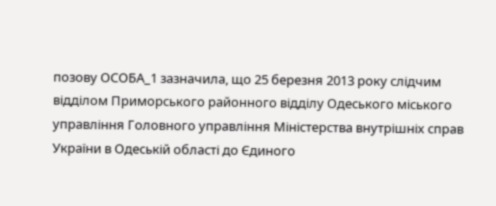позову ОСОБА_1 зазначила, що 25 березня 2013 року слідчим відділом Приморського районного відділу Одеського міського управління Головного управління Міністерства внутрішніх справ України в Одеській області до Єдиного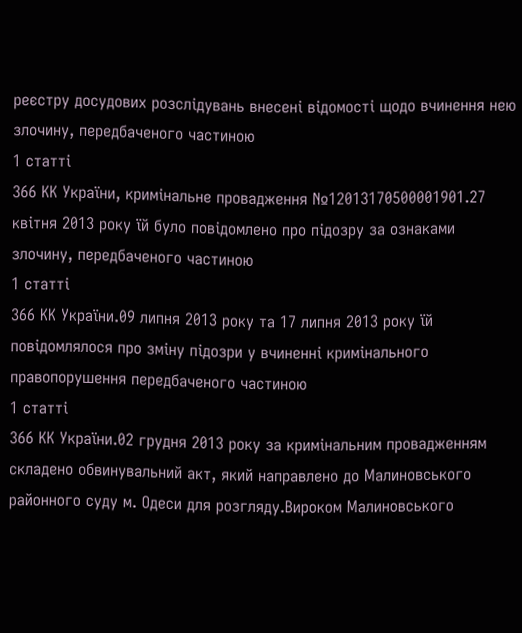реєстру досудових розслідувань внесені відомості щодо вчинення нею злочину, передбаченого частиною
1 статті
366 КК України, кримінальне провадження №12013170500001901.27 квітня 2013 року їй було повідомлено про підозру за ознаками злочину, передбаченого частиною
1 статті
366 КК України.09 липня 2013 року та 17 липня 2013 року їй повідомлялося про зміну підозри у вчиненні кримінального правопорушення передбаченого частиною
1 статті
366 КК України.02 грудня 2013 року за кримінальним провадженням складено обвинувальний акт, який направлено до Малиновського районного суду м. Одеси для розгляду.Вироком Малиновського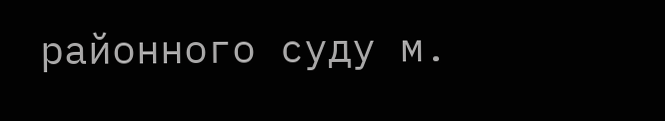районного суду м.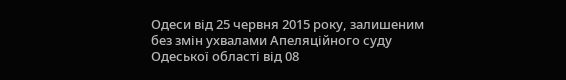Одеси від 25 червня 2015 року, залишеним без змін ухвалами Апеляційного суду Одеської області від 08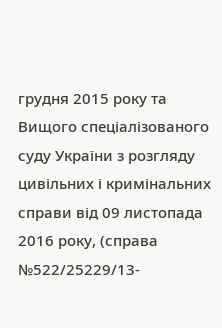грудня 2015 року та Вищого спеціалізованого суду України з розгляду цивільних і кримінальних справи від 09 листопада 2016 року, (справа №522/25229/13-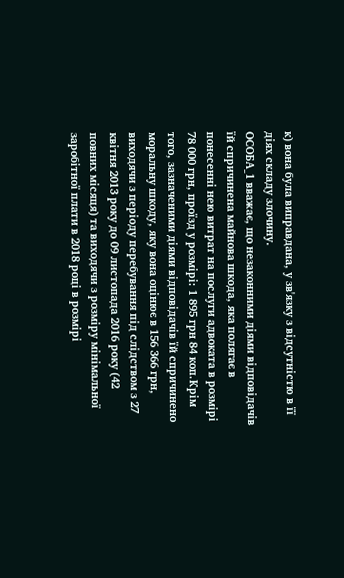к) вона була виправдана, у зв'язку з відсутністю в її діях складу злочину.
ОСОБА_1 вважає, що незаконними діями відповідачів їй спричинена майнова шкода, яка полягає в понесенні нею витрат на послуги адвоката в розмірі 78 000 грн, проїзд у розмірі: 1 895 грн 84 коп.Крім того, зазначеними діями відповідачів їй спричинено моральну шкоду, яку вона оцінює в 156 366 грн, виходячи з періоду перебування під слідством з 27 квітня 2013 року до 09 листопада 2016 року (42 повних місяця) та виходячи з розміру мінімальної заробітної плати в 2018 році в розмірі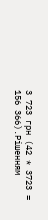3 723 грн (42 * 3723 = 156 366).Рішенням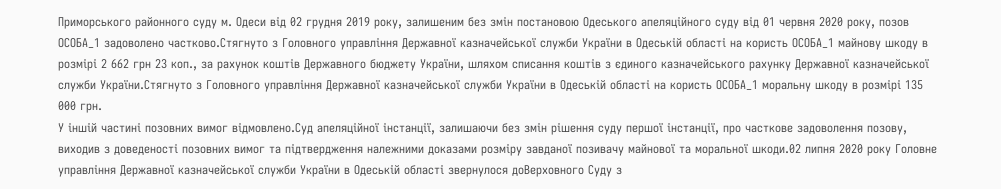Приморського районного суду м. Одеси від 02 грудня 2019 року, залишеним без змін постановою Одеського апеляційного суду від 01 червня 2020 року, позов ОСОБА_1 задоволено частково.Стягнуто з Головного управління Державної казначейської служби України в Одеській області на користь ОСОБА_1 майнову шкоду в розмірі 2 662 грн 23 коп., за рахунок коштів Державного бюджету України, шляхом списання коштів з єдиного казначейського рахунку Державної казначейської служби України.Стягнуто з Головного управління Державної казначейської служби України в Одеській області на користь ОСОБА_1 моральну шкоду в розмірі 135 000 грн.
У іншій частині позовних вимог відмовлено.Суд апеляційної інстанції, залишаючи без змін рішення суду першої інстанції, про часткове задоволення позову, виходив з доведеності позовних вимог та підтвердження належними доказами розміру завданої позивачу майнової та моральної шкоди.02 липня 2020 року Головне управління Державної казначейської служби України в Одеській області звернулося доВерховного Суду з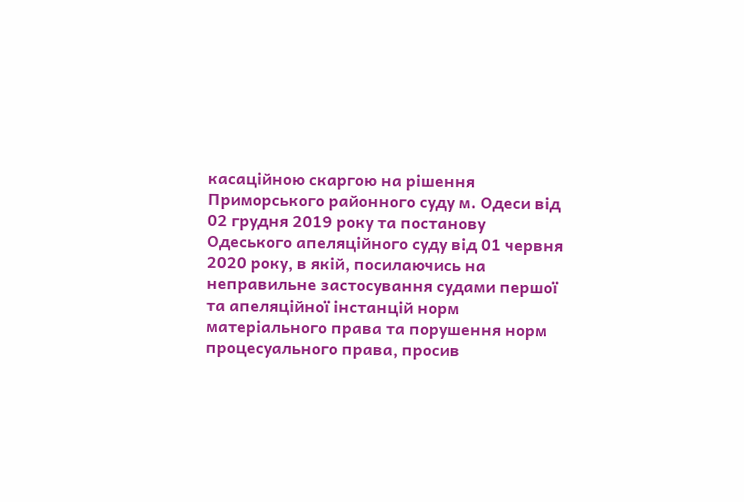касаційною скаргою на рішення Приморського районного суду м. Одеси від 02 грудня 2019 року та постанову Одеського апеляційного суду від 01 червня 2020 року, в якій, посилаючись на неправильне застосування судами першої та апеляційної інстанцій норм матеріального права та порушення норм процесуального права, просив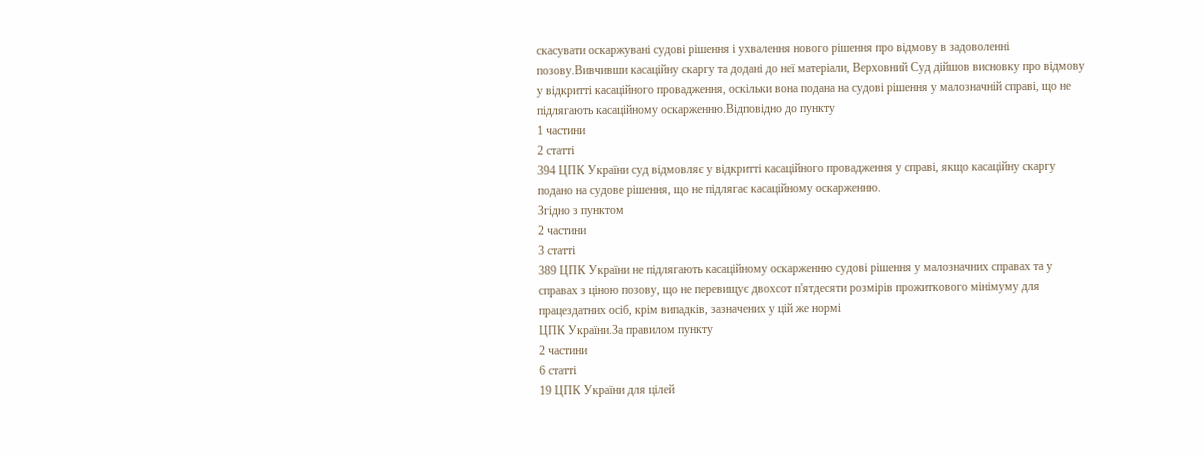скасувати оскаржувані судові рішення і ухвалення нового рішення про відмову в задоволенні позову.Вивчивши касаційну скаргу та додані до неї матеріали, Верховний Суд дійшов висновку про відмову у відкритті касаційного провадження, оскільки вона подана на судові рішення у малозначній справі, що не підлягають касаційному оскарженню.Відповідно до пункту
1 частини
2 статті
394 ЦПК України суд відмовляє у відкритті касаційного провадження у справі, якщо касаційну скаргу подано на судове рішення, що не підлягає касаційному оскарженню.
Згідно з пунктом
2 частини
3 статті
389 ЦПК України не підлягають касаційному оскарженню судові рішення у малозначних справах та у справах з ціною позову, що не перевищує двохсот п'ятдесяти розмірів прожиткового мінімуму для працездатних осіб, крім випадків, зазначених у цій же нормі
ЦПК України.За правилом пункту
2 частини
6 статті
19 ЦПК України для цілей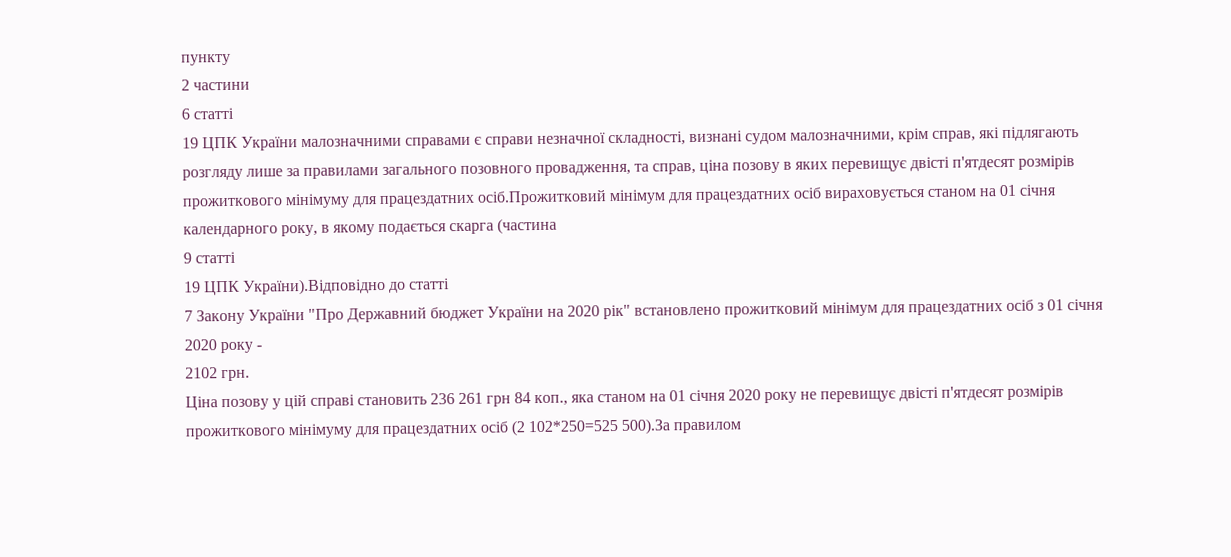пункту
2 частини
6 статті
19 ЦПК України малозначними справами є справи незначної складності, визнані судом малозначними, крім справ, які підлягають розгляду лише за правилами загального позовного провадження, та справ, ціна позову в яких перевищує двісті п'ятдесят розмірів прожиткового мінімуму для працездатних осіб.Прожитковий мінімум для працездатних осіб вираховується станом на 01 січня календарного року, в якому подається скарга (частина
9 статті
19 ЦПК України).Відповідно до статті
7 Закону України "Про Державний бюджет України на 2020 рік" встановлено прожитковий мінімум для працездатних осіб з 01 січня 2020 року -
2102 грн.
Ціна позову у цій справі становить 236 261 грн 84 коп., яка станом на 01 січня 2020 року не перевищує двісті п'ятдесят розмірів прожиткового мінімуму для працездатних осіб (2 102*250=525 500).За правилом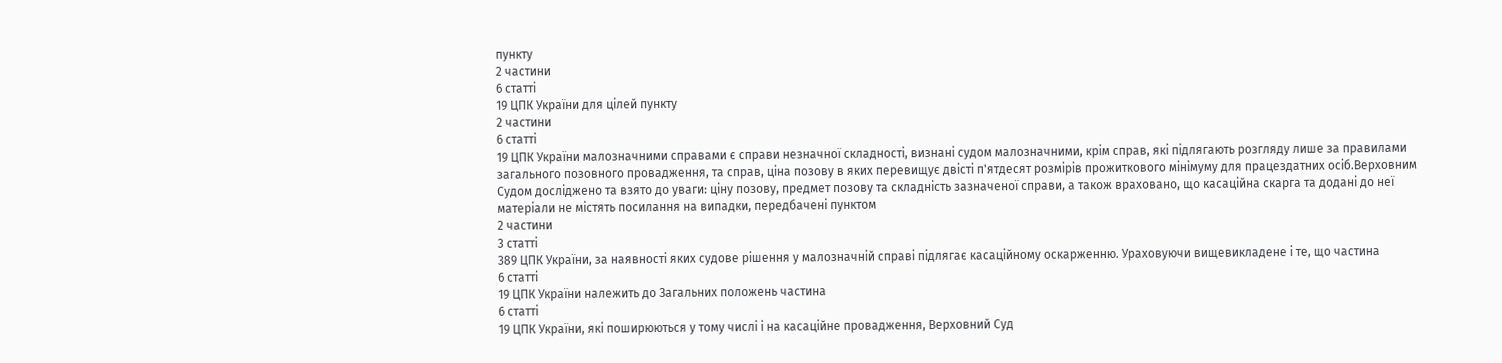пункту
2 частини
6 статті
19 ЦПК України для цілей пункту
2 частини
6 статті
19 ЦПК України малозначними справами є справи незначної складності, визнані судом малозначними, крім справ, які підлягають розгляду лише за правилами загального позовного провадження, та справ, ціна позову в яких перевищує двісті п'ятдесят розмірів прожиткового мінімуму для працездатних осіб.Верховним Судом досліджено та взято до уваги: ціну позову, предмет позову та складність зазначеної справи, а також враховано, що касаційна скарга та додані до неї матеріали не містять посилання на випадки, передбачені пунктом
2 частини
3 статті
389 ЦПК України, за наявності яких судове рішення у малозначній справі підлягає касаційному оскарженню. Ураховуючи вищевикладене і те, що частина
6 статті
19 ЦПК України належить до Загальних положень частина
6 статті
19 ЦПК України, які поширюються у тому числі і на касаційне провадження, Верховний Суд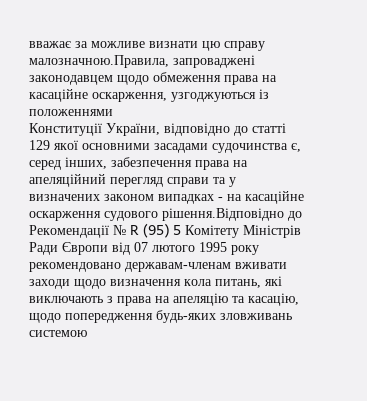вважає за можливе визнати цю справу малозначною.Правила, запроваджені законодавцем щодо обмеження права на касаційне оскарження, узгоджуються із положеннями
Конституції України, відповідно до статті 129 якої основними засадами судочинства є, серед інших, забезпечення права на апеляційний перегляд справи та у визначених законом випадках - на касаційне оскарження судового рішення.Відповідно до Рекомендації № R (95) 5 Комітету Міністрів Ради Європи від 07 лютого 1995 року рекомендовано державам-членам вживати заходи щодо визначення кола питань, які виключають з права на апеляцію та касацію, щодо попередження будь-яких зловживань системою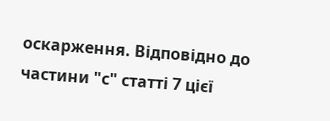оскарження. Відповідно до частини "с" статті 7 цієї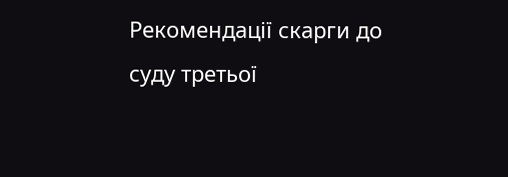Рекомендації скарги до суду третьої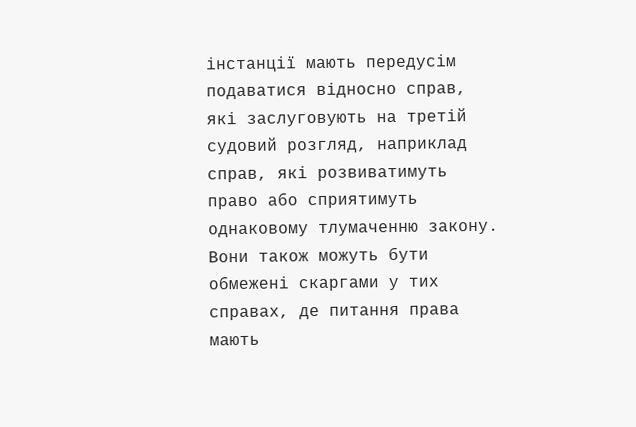інстанції мають передусім подаватися відносно справ, які заслуговують на третій судовий розгляд, наприклад справ, які розвиватимуть право або сприятимуть однаковому тлумаченню закону. Вони також можуть бути обмежені скаргами у тих справах, де питання права мають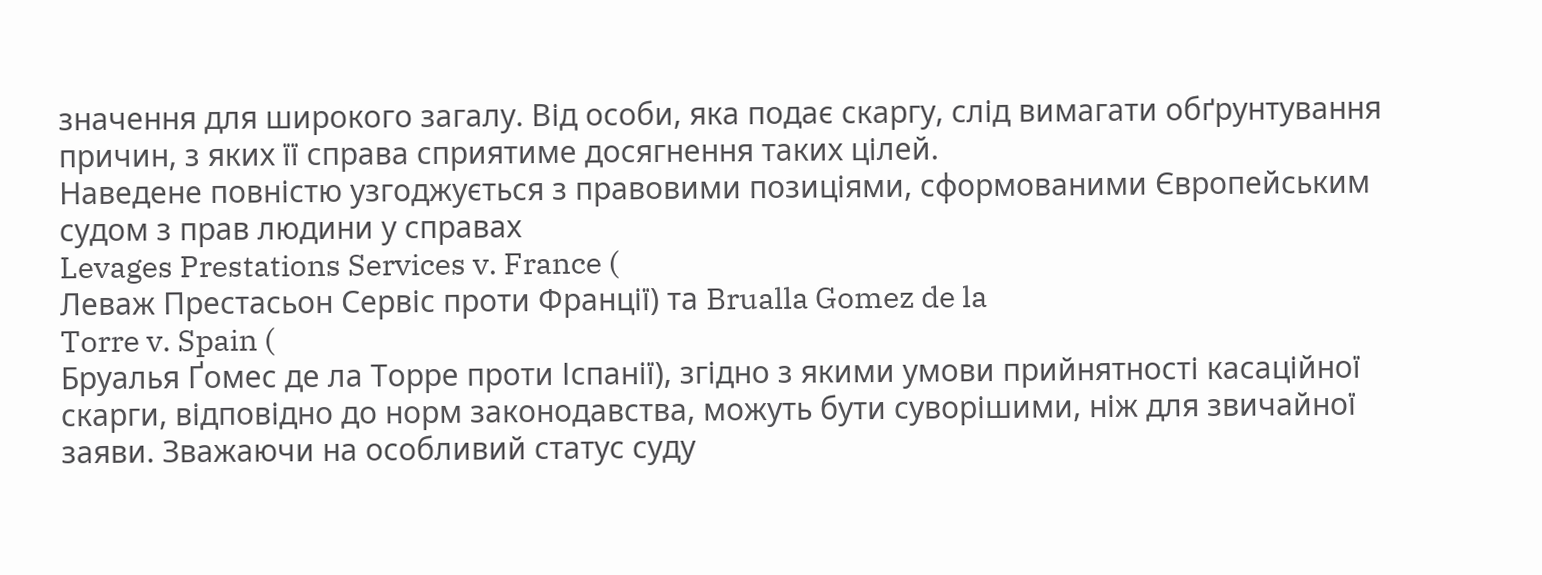значення для широкого загалу. Від особи, яка подає скаргу, слід вимагати обґрунтування причин, з яких її справа сприятиме досягнення таких цілей.
Наведене повністю узгоджується з правовими позиціями, сформованими Європейським судом з прав людини у справах
Levages Prestations Services v. France (
Леваж Престасьон Сервіс проти Франції) та Brualla Gomez de la
Torre v. Spain (
Бруалья Ґомес де ла Торре проти Іспанії), згідно з якими умови прийнятності касаційної скарги, відповідно до норм законодавства, можуть бути суворішими, ніж для звичайної заяви. Зважаючи на особливий статус суду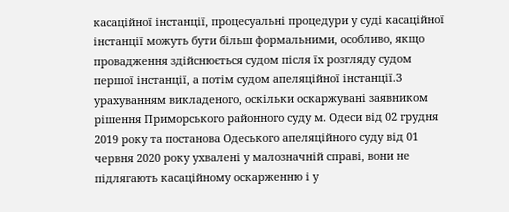касаційної інстанції, процесуальні процедури у суді касаційної інстанції можуть бути більш формальними, особливо, якщо провадження здійснюється судом після їх розгляду судом першої інстанції, а потім судом апеляційної інстанції.З урахуванням викладеного, оскільки оскаржувані заявником рішення Приморського районного суду м. Одеси від 02 грудня 2019 року та постанова Одеського апеляційного суду від 01 червня 2020 року ухвалені у малозначній справі, вони не підлягають касаційному оскарженню і у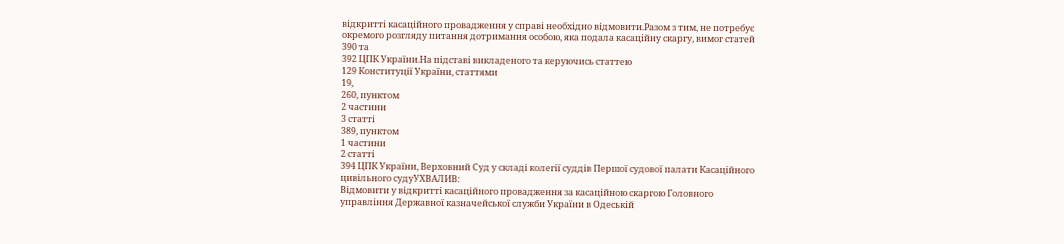відкритті касаційного провадження у справі необхідно відмовити.Разом з тим, не потребує окремого розгляду питання дотримання особою, яка подала касаційну скаргу, вимог статей
390 та
392 ЦПК України.На підставі викладеного та керуючись статтею
129 Конституції України, статтями
19,
260, пунктом
2 частини
3 статті
389, пунктом
1 частини
2 статті
394 ЦПК України, Верховний Суд у складі колегії суддів Першої судової палати Касаційного цивільного судуУХВАЛИВ:
Відмовити у відкритті касаційного провадження за касаційною скаргою Головного управління Державної казначейської служби України в Одеській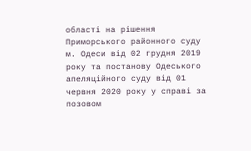області на рішення Приморського районного суду м. Одеси від 02 грудня 2019 року та постанову Одеського апеляційного суду від 01 червня 2020 року у справі за позовом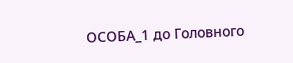ОСОБА_1 до Головного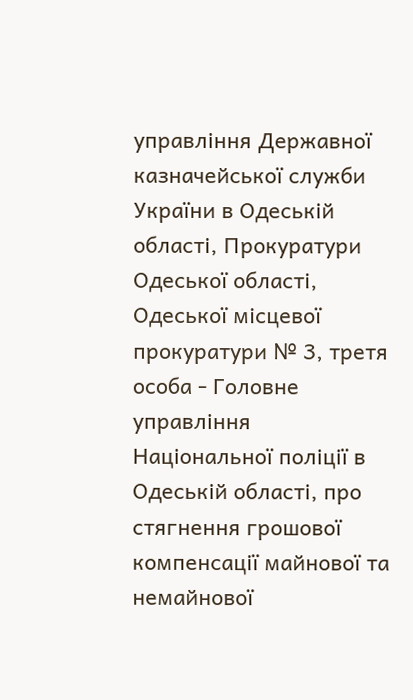управління Державної казначейської служби України в Одеській області, Прокуратури Одеської області, Одеської місцевої прокуратури № 3, третя особа - Головне управління Національної поліції в Одеській області, про стягнення грошової компенсації майнової та немайнової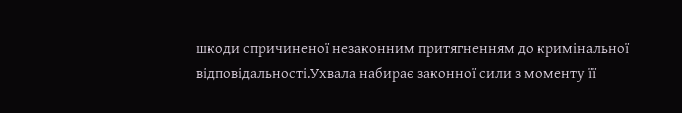шкоди спричиненої незаконним притягненням до кримінальної відповідальності.Ухвала набирає законної сили з моменту її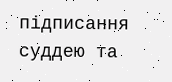підписання суддею та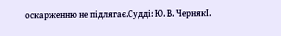оскарженню не підлягає.Судді: Ю. В. ЧернякІ.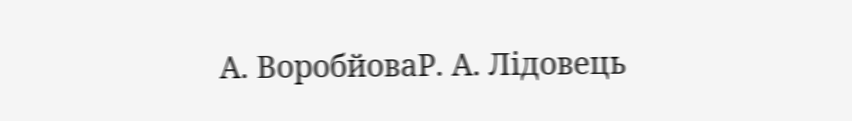А. ВоробйоваР. А. Лідовець